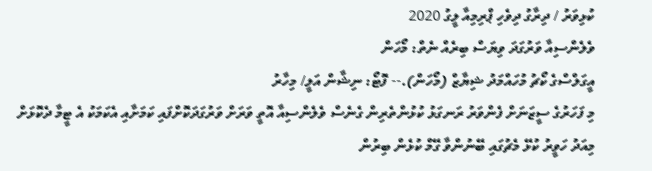ކުޅިވަރު / ދިރާގު ދިވެހި ޕްރިމިއާ ލީގު 2020
ވެލެންސިއާ ވަރުގަދަ ވިޔަސް ބިރެއް ނެތް: މޯހަން
އީގަލްސްގެ ކޯޗު މުހައްމަދު ޝިޔާޒް (މޯހަން).-- ފޮޓޯ: ނިޝާން އަލީ/ މިހާރު
މި ފަހަރުގެ ސީޒަނަށް ފެންވަރު ރަނގަޅު ކުޅުންތެރިން ގެނެސް ވެލެންސިއާ އޮތީ ވަރަށް ވަރުގަދަކޮށްފައި ކަމަށާއި އެކަމަކު އެ ޓީމާ ދެކޮޅަށް މިއަދު ހަވީރު ކުޅޭ މެޗުގައި ބޭނުންވާ ގޭމް ކުޅެން ބިރުން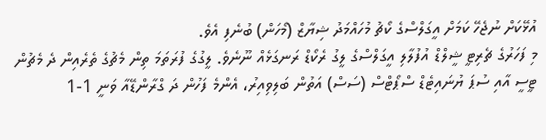އުޅޭކަށް ނުޖެހޭ ކަމަށް އީގަލްސްގެ ކޯޗު މުހައްމަދު ޝިޔާޒް (މޯހަން) ބުނެފި އެވެ.
މި ފަހަރުގެ ޗެރިޓީ ޝީލްޑް އުފުލާލި އީގަލްސްގެ ލީގު ރެކޯޑް ރަނގަޅެއް ނޫނެވެ. ލީގުގެ ފުރަތަމަ ތިން މެޗުގެ ތެރެއިން ދެ މެޗުން ޓީސީ އާއި ސުޕަ ޔުނައިޓެޑް ސްޕޯޓްސް (ސަސް) އަތުން ބަލިވިއިރު، އެންމެ ފަހުން ދަ ގްރާންޑޭއާ ވަނީ 1-1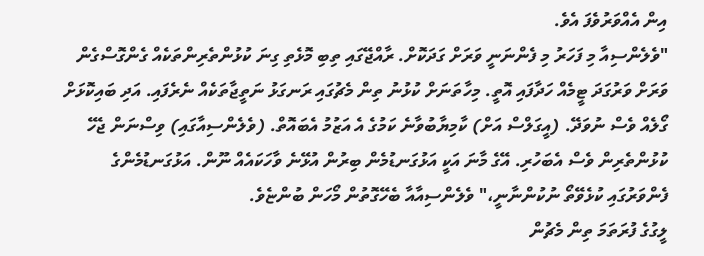އިން އެއްވަރުވެފަ އެވެ.
"ވެލެންސިއާ މި ފަހަރު މި ފެންނަނީ ވަރަށް ގަދަކޮށް. ރާއްޖޭގައި ތިބި މޮޅެތި ގިނަ ކުޅުންތެރިންތަކެއް ގެންގޮސްގެން ވަރަށް ވަރުގަދަ ޓީމެއް ހަދާފައި އޮތީ. މިހާތަނަށް ކުޅުނު ތިން މެޗުގައި ރަނގަޅު ނަތީޖާތަކެއް ނެރެފައި. އަދި ބައިކޮޅަށް ގޯލެއް ވެސް ނުވަދޭ. (އީގަލްސް އަށް) ކާމިޔާބުވާނެ ކަމުގެ އެ އަޒުމު އެބައޮތް. (ވެލެންސިއާގައި) ވިސްނަން ޖެހޭ ކުޅުންތެރިން ވެސް އެބަހުރި. އޭގެ މާނަ އަކީ އަޅުގަނޑުމެން ބިރުން އުޅޭނެ ވާހަކައެއް ނޫން. އަޅުގަނޑުމެންގެ ފެންވަރުގައި ކުޅެވޭތޯ ނުކުންނާނީ،" ވެލެންސިއާއާ ބެހޭގޮތުން މޯހަން ބުންޏެވެ.
ލީގުގެ ފުރަތަމަ ތިން މެޗުން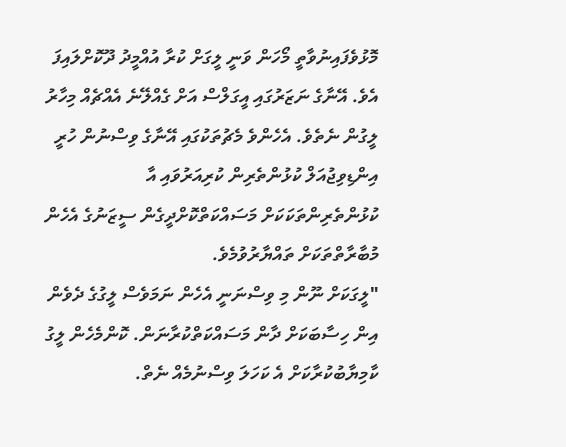މޮޅުވެފައިނުވާތީ މޯހަން ވަނީ ލީގަށް ކުރާ އުއްމީދު ދޫކޮށްލައިފަ އެވެ. އޭނާގެ ނަޒަރުގައި އީގަލްސް އަށް ގެއްލޭނެ އެއްޗެއް މިހާރު ލީގުން ނެތެވެ. އެހެންވެ މެޗުތަކުގައި އޭނާގެ ވިސްނުން ހުރީ އިންޑިވިޖުއަލް ކުޅުންތެރިން ކުރިއަރުވައި އާ ކުޅުންތެރިންތަކަކަށް މަސައްކަތްކޮށްދީގެން ސީޒަނުގެ އެހެން މުބާރާތްތަކަށް ތައްޔާރުވުމެވެ.
"ލީގަކަށް ނޫން މި ވިސްނަނީ އެހެން ނަމަވެސް ލީގުގެ ދެވެން އިން ހިސާބަކަށް ދާން މަސައްކަތްކުރާނަން. ކޮންމެހެން ލީގު ކާމިޔާބުކުރާކަށް އެ ކަހަލަ ވިސްނުމެއް ނެތް.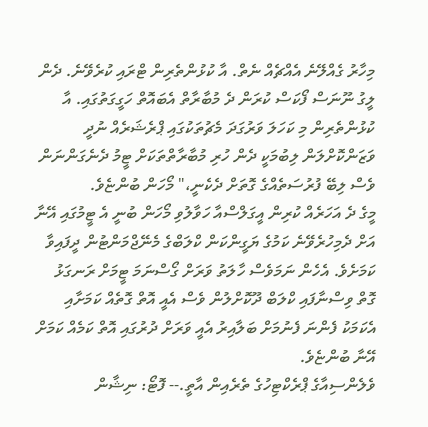މިހާރު ގެއްލޭނެ އެއްޗެއް ނެތް. އާ ކުޅުންތެރިން ޓްރައި ކުރެވޭނެ. ދެން ލީގު ނޫނަސް ފޯކަސް ކުރަން ދެ މުބާރާތް އެބައޮތް ހަގީގަތުގައި. އާ ކުޅުންތެރިން މި ކަހަލަ ވަރުގަދަ މެޗުތަކުގައި ޕްރެޝަރެއް ނުދީ ވަޒަންކޮށްލަން ލިބުމަކީ ދެން ހުރި މުބާރާތްތަކަށް ޓީމު ދެނެގަންނަން ވެސް ލިބޭ ފުރުސަތެއްގެ ގޮތަށް ދެކެނީ،" މޯހަން ބުންޏެވެ.
މީގެ ދެ އަހަރެއް ކުރިން އީގަލްސްއާ ހަވާލުވި މޯހަން ބުނީ އެ ޓީމުގައި އޭނާ އަށް ދެމިހުރެވޭނެ ކަމުގެ ޔަގީންކަން ކްލަބްގެ މެނޭޖްމަންޓުން ދީފައިވާ ކަމަށެވެ. އެހެން ނަމަވެސް ހާލަތު ވަރަށް ގޯސްނަމަ ޓީމަށް ރަނގަޅު ގޮތް ވިސްނާފައި ކްލަބް ދޫކޮށްލުން ވެސް އެއީ އޮތް ގޮތެއް ކަމަށާއި އެކަމަކު ފެންނަ ފެނުމަށް ބަލާއިރު އެއީ ވަރަށް ދުރުގައި އޮތް ކަމެއް ކަމަށް އޭނާ ބުންޏެވެ.
ވެލެންސިއާގެ ޕްރެކްޓިހުގެ ތެރެއިން އާތީ.-- ފޮޓޯ: ނިޝާން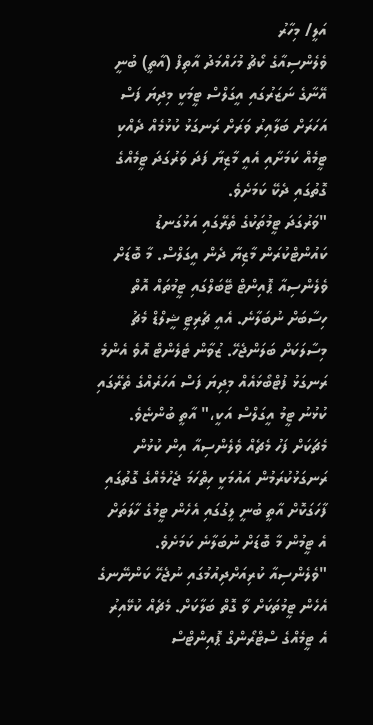އަލީ/ މިހާރު
ވެލެންސިއާގެ ކޯޗު މުހައްމަދު އާތިފް (އާތީ) ބުނީ އޭނާގެ ނަޒަރުގައި އީގަލްސް ޓީމަކީ މިދިޔަ ފަސް އަހަރަށް ބަލާއިރު ވަރަށް ރަނގަޅު ކުޅުމެއް ދެއްކި ޓީމެއް ކަމަށާއި އެއީ މާޒިޔާ ފަދަ ވަރުގަދަ ޓީމެއްގެ ގޮތުގައި ދެކޭ ކަމަށެވެ.
"ވަރުގަދަ ޓީމުތަކުގެ ތެރޭގައި އަޅުގަނޑު ކައުންޓްކުރަން މާޒިޔާ ދެން އީގަލްސް. މާ ބޮޑަށް ވެލެންސިއާ ޕޮއިންޓް ޓޭބަލްގައި ޓީމުތައް އޮތް ހިސާބަށް ނުބަލާނެ. އެއީ ޗެރިޓީ ޝީލްޑް މެޗު މިސާލަކަށް ބަލަންޖެހޭ. ޒުވާން ޓެލެންޓް އޮވެ އެންމެ ރަނގަޅު ފުޓްބޯޅައެއް މިދިޔަ ފަސް އަހަރެއްގެ ތެރޭގައި ކުޅުނު ޓީމު އީގަލްސް އަކީ،" އާތީ ބުންޏެވެ.
މެޗަކަށް ފަހު މެޗެއް ވެލެންސިއާ އިން ކުޅުން ރަނގަޅުކުރަމުން އައުމަކީ ހިތްހަމަ ޖެހުމެއްގެ ގޮތުގައި ފާހަގަކޮށް އާތީ ބުނީ ލީގުގައި އެހެން ޓީމުގެ ހާލަތަށް އެ ޓީމުން މާ ބޮޑަށް ނުބަލާނެ ކަމަށެވެ.
"ވެލެންސިއާ ކުރިއަށްދިއުމުގައި ނުޖެހޭ ކަންނޭނގެ އެހެން ޓީމުތަކަށް ވާ ގޮތް ބަލާކަށް. މެޗެއް ކުޅޭއިރު އެ ޓީމެއްގެ ސްޓްރޯންގް ޕޮއިންޓްސް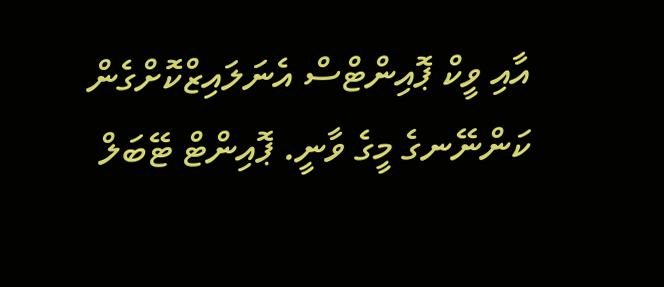އާއި ވީކް ޕޮއިންޓްސް އެނަލައިޒްކޮށްގެން ކަންނޭނގެ މީގެ ވާނީ. ޕޮއިންޓް ޓޭބަލް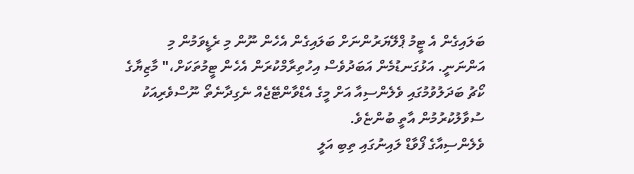ބަލައިގެން އެ ޓީމު ޕްލޭޔަރުންނަށް ބަލައިގެން އެހެން ނޫން މި ރެޑީވަމުން މި އަންނަނީ. އަޅުގަނޑުމެން އަބަދުވެސް އިހުތިރާމްކުރަން އެހެން ޓީމުތަކަށް،" މާޒިޔާގެ ކޯޗު ބަދަލުވުމުގައި ވެލެންސިއާ އަށް މީގެ އެޑްވާންޓޭޖެއް ނެގިދާނެތޯ ނޫސްވެރިއަކު ސުވާލުކުރުމުން އާތީ ބުންޏެވެ.
ވެލެންސިއާގެ ފޯވާޑް ލައިނުގައި ތިބި އަލީ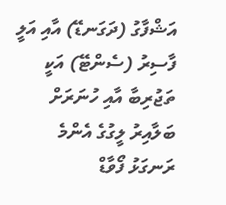އަޝްފާގު (ދަގަނޑޭ) އާއި އަލީ ފާސިރު (ސެންޓޭ) އަކީ ތަޖުރިބާ އާއި ހުނަރަށް ބަލާއިރު ލީގުގެ އެންމެ ރަނގަޅު ފޯވާޑް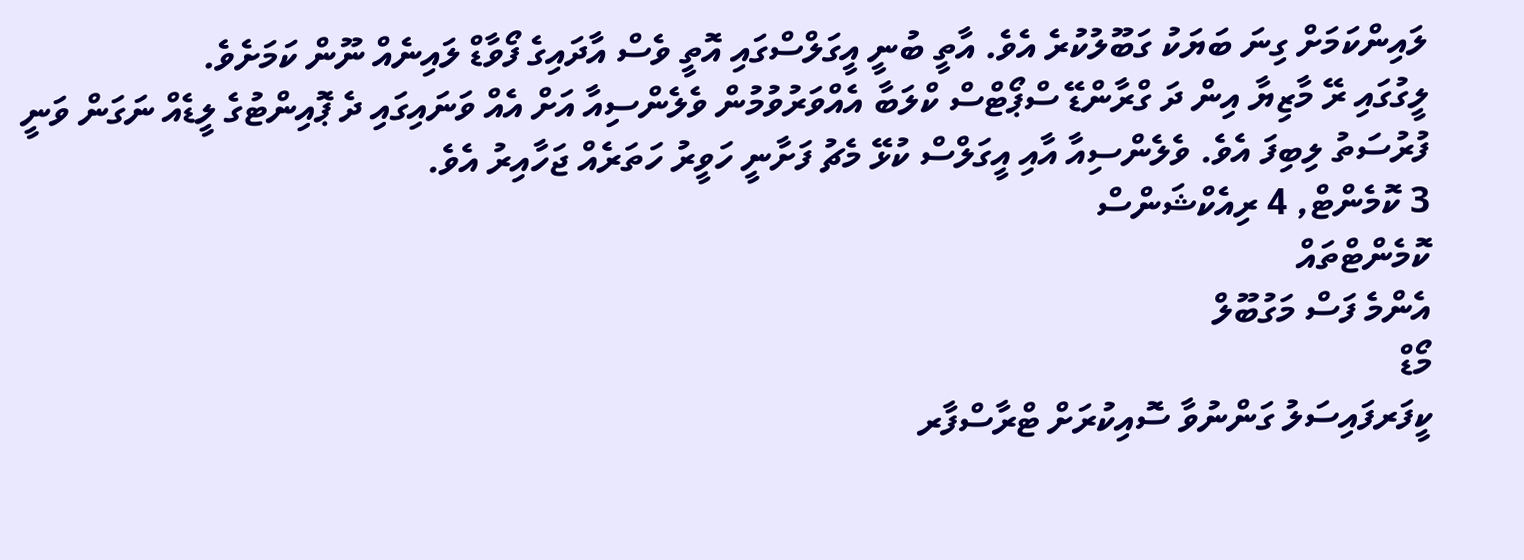ލައިންކަމަށް ގިނަ ބަޔަކު ގަބޫލުކުރެ އެވެ. އާތީ ބުނީ އީގަލްސްގައި އޮތީ ވެސް އާދައިގެ ފޯވާޑް ލައިނެއް ނޫން ކަމަށެވެ.
ލީގުގައި ރޭ މާޒިޔާ އިން ދަ ގްރާންޑޭ ސްޕޯޓްސް ކްލަބާ އެއްވަރުވުމުން ވެލެންސިއާ އަށް އެއް ވަނައިގައި ދެ ޕޮއިންޓުގެ ލީޑެއް ނަގަން ވަނީ ފުރުސަތު ލިބިފަ އެވެ. ވެލެންސިއާ އާއި އީގަލްސް ކުޅޭ މެޗު ފަށާނީ ހަވީރު ހަތަރެއް ޖަހާއިރު އެވެ.
3 ކޮމެންޓް, 4 ރިއެކްޝަންސް
ކޮމެންޓްތައް
އެންމެ ފަސް މަގުބޫލް
މޯޑް
ކީފަރފައިސަލު ގަންނުވާ ސޮއިކުރަށް ޓްރާސްފާރ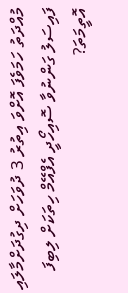މުއްދަތު ހަމަވެފަ އޮށްވަ އިތުރު 3 ދުވަހަށް ދިގުދަށްމާލައި ފައިސަލު ގަންނުވާ ސޮއިހޯދީ އެފްއޭމް ހިތަކަށް ލިބިފަ އޮތީމަތަ?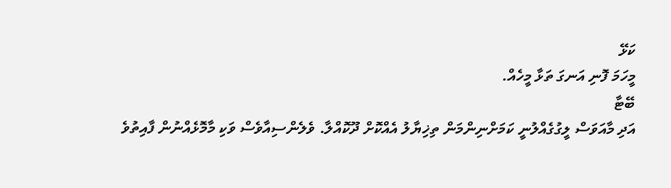ކަޅޭ
މީހަމަ ފޮނި އަނގަ ތަޅާ މީހެއް.
ބޭޓާ
އަދި މާއަވަސް ލީގުގެއްލުނީ ކަމަށްނިންމަން ތިޚިޔާލު އެއްކޮށް ދޫކޮއްލާ. ވެލެންސިއާވެސް ވަކި މާމޮޅެއްނުން ފާއިތުވެ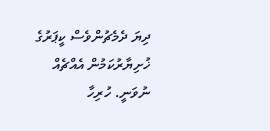ދިޔަ ދެމެޗުންވެސް ކީޕަރުގެ ޚުށިޔާރުކަމުން އެއްޗެއް ނުވަނީ. ހުރިހާ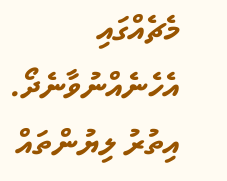މެޗެއްގައި އެހެނެއްނުވާނެދޯ.
އިތުރު ލިޔުންތައް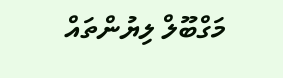މަގްބޫލް ލިޔުންތައް